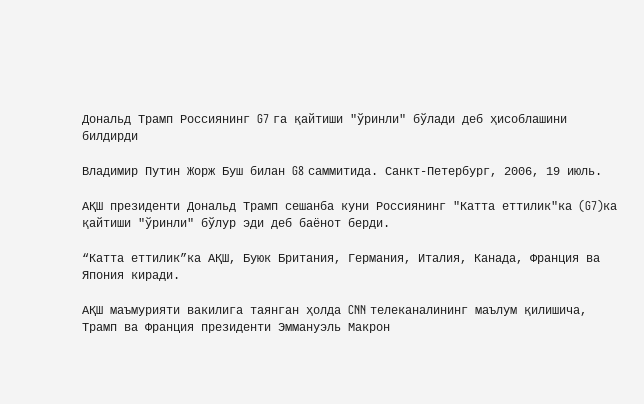Дональд Трамп Россиянинг G7 га қайтиши "ўринли" бўлади деб ҳисоблашини билдирди

Владимир Путин Жорж Буш билан G8 саммитида. Санкт-Петербург, 2006, 19 июль.

АҚШ президенти Дональд Трамп сешанба куни Россиянинг "Катта еттилик"ка (G7)ка қайтиши "ўринли" бўлур эди деб баёнот берди.

“Катта еттилик”ка АҚШ, Буюк Британия, Германия, Италия, Канада, Франция ва Япония киради.

АҚШ маъмурияти вакилига таянган ҳолда CNN телеканалининг маълум қилишича, Трамп ва Франция президенти Эммануэль Макрон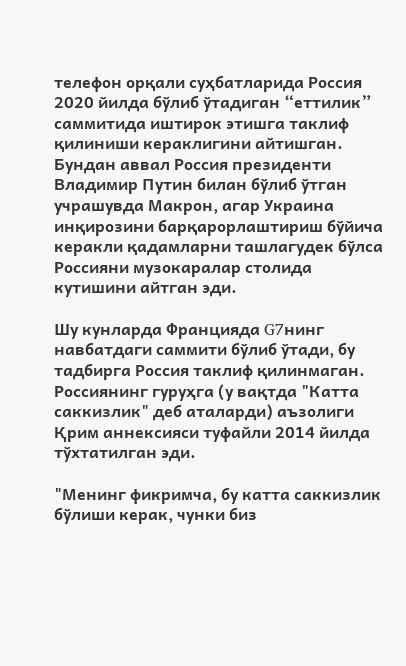телефон орқали суҳбатларида Россия 2020 йилда бўлиб ўтадиган “еттилик” саммитида иштирок этишга таклиф қилиниши кераклигини айтишган. Бундан аввал Россия президенти Владимир Путин билан бўлиб ўтган учрашувда Макрон, агар Украина инқирозини барқарорлаштириш бўйича керакли қадамларни ташлагудек бўлса Россияни музокаралар столида кутишини айтган эди.

Шу кунларда Францияда G7нинг навбатдаги саммити бўлиб ўтади, бу тадбирга Россия таклиф қилинмаган. Россиянинг гуруҳга (у вақтда "Катта саккизлик" деб аталарди) аъзолиги Қрим аннексияси туфайли 2014 йилда тўхтатилган эди.

"Менинг фикримча, бу катта саккизлик бўлиши керак, чунки биз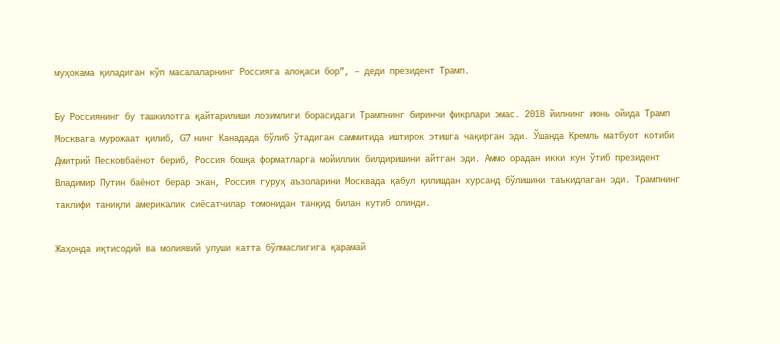муҳокама қиладиган кўп масалаларнинг Россияга алоқаси бор”, – деди президент Трамп.

Бу Россиянинг бу ташкилотга қайтарилиши лозимлиги борасидаги Трампнинг биринчи фикрлари эмас. 2018 йилнинг июнь ойида Трамп Москвага мурожаат қилиб, G7 нинг Канадада бўлиб ўтадиган саммитида иштирок этишга чақирган эди. Ўшанда Кремль матбуот котиби Дмитрий Песковбаёнот бериб, Россия бошқа форматларга мойиллик билдиришини айтган эди. Аммо орадан икки кун ўтиб президент Владимир Путин баёнот берар экан, Россия гуруҳ аъзоларини Москвада қабул қилишдан хурсанд бўлишини таъкидлаган эди. Трампнинг таклифи таниқли америкалик сиёсатчилар томонидан танқид билан кутиб олинди.

Жаҳонда иқтисодий ва молиявий улуши катта бўлмаслигига қарамай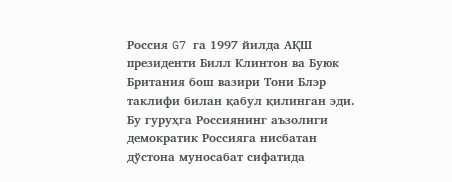Россия G7 га 1997 йилда АҚШ президенти Билл Клинтон ва Буюк Британия бош вазири Тони Блэр таклифи билан қабул қилинган эди. Бу гуруҳга Россиянинг аъзолиги демократик Россияга нисбатан дўстона муносабат сифатида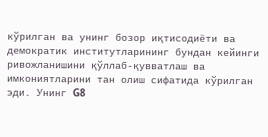кўрилган ва унинг бозор иқтисодиёти ва демократик институтларининг бундан кейинги ривожланишини қўллаб-қувватлаш ва имкониятларини тан олиш сифатида кўрилган эди. Унинг G8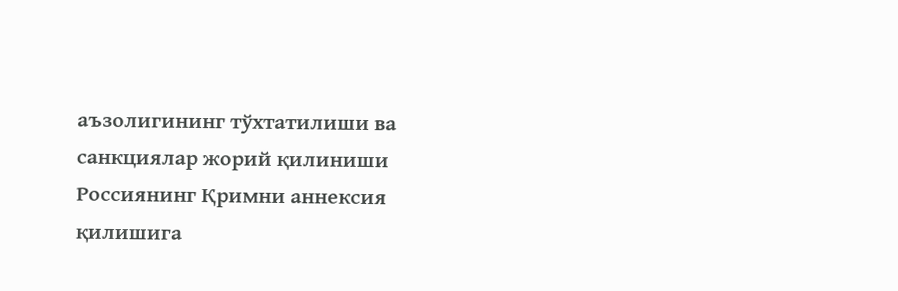аъзолигининг тўхтатилиши ва санкциялар жорий қилиниши Россиянинг Қримни аннексия қилишига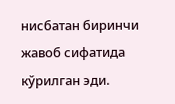нисбатан биринчи жавоб сифатида кўрилган эди.